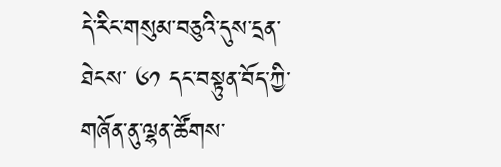དེ་རིང་གསུམ་བཅུའི་དུས་དྲན་ཐེངས་ ༦༡ དང་བསྟུན་བོད་ཀྱི་གཞོན་ནུ་ལྷན་ཚོགས་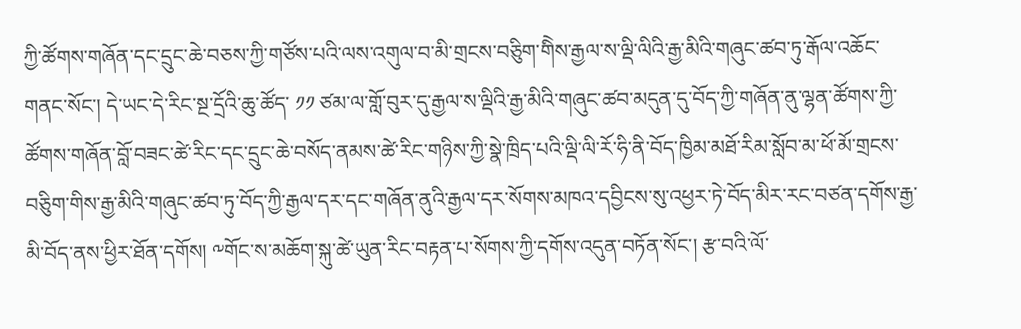ཀྱི་ཚོགས་གཞོན་དང་དྲུང་ཆེ་བཅས་ཀྱི་གཙོས་པའི་ལས་འགུལ་བ་མི་གྲངས་བཅིུག་གིེས་རྒྱལ་ས་ལྡི་ལིའི་རྒྱ་མིའི་གཞུང་ཚབ་ཏུ་རྒོལ་འཆོང་གནང་སོང་། དེ་ཡང་དེ་རིང་སྔ་དྲོའི་ཆུ་ཚོད་ ༡༡ ཙམ་ལ་གློ་བུར་དུ་རྒྱལ་ས་ལྡིའི་རྒྱ་མིའི་གཞུང་ཚབ་མདུན་དུ་བོད་ཀྱི་གཞོན་ནུ་ལྷན་ཚོགས་ཀྱི་ཚོགས་གཞོན་བློ་བཟང་ཚེ་ཪིང་དང་དྲུང་ཆེ་བསོད་ནམས་ཚེ་རིང་གཉིས་ཀྱི་སྣེ་ཁྲིད་པའི་ལྡི་ལི་རོ་ཧི་ནི་བོད་ཁྱིམ་མཐོ་རིམ་སློབ་མ་ཕོ་མོ་གྲངས་བཅིུག་གིས་རྒྱ་མིའི་གཞུང་ཚབ་ཏུ་བོད་ཀྱི་རྒྱལ་དར་དང་གཞོན་ནུའི་རྒྱལ་དར་སོགས་མཁའ་དབྱིངས་སུ་འཕྱར་ཏེ་བོད་མིར་རང་བཙན་དགོས་རྒྱ་མི་བོད་ནས་ཕྱིར་ཐོན་དགོས། ༸གོང་ས་མཆོག་སྐུ་ཚེ་ཡུན་རིང་བརྟན་པ་སོགས་ཀྱི་དགོས་འདུན་བཏོན་སོང་། རྩ་བའི་ལོ་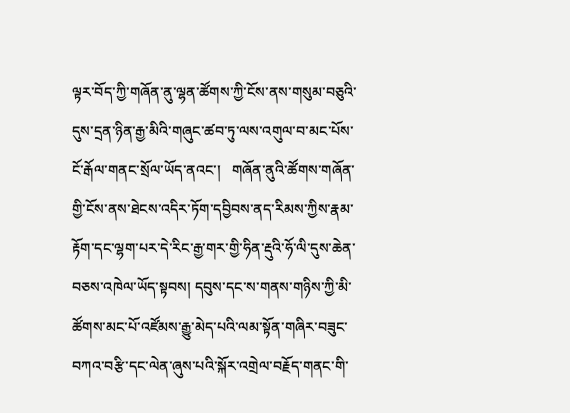ལྟར་བོད་ཀྱི་གཞོན་ནུ་ལྷན་ཚོགས་ཀྱི་ངོས་ནས་གསུམ་བཅུའི་དུས་དྲན་ཉིན་རྒྱ་མིའི་གཞུང་ཚབ་ཏུ་ལས་འགུལ་བ་མང་པོས་ངོ་རྒོལ་གནང་སྲོལ་ཡོད་ནའང་།   གཞོན་ནུའི་ཚོགས་གཞོན་གྱི་ངོས་ནས་ཐེངས་འདིར་ཏོག་དབྱིབས་ནད་རིམས་ཀྱིས་རྣམ་རྟོག་དང་ལྷག་པར་དེ་རིང་རྒྱ་གར་གྱི་ཧིན་རྡུའི་ཧོ་ལི་དུས་ཆེན་བཅས་འཁེལ་ཡོད་སྟབས། དབུས་དང་ས་གནས་གཉིས་ཀྱི་མི་ཚོགས་མང་པོ་འཛོམས་རྒྱུ་མེད་པའི་ལམ་སྟོན་གཞིར་བཟུང་བཀའ་བརྩི་དང་ལེན་ཞུས་པའི་སྐོར་འགྲེལ་བརྗོད་གནང་གི་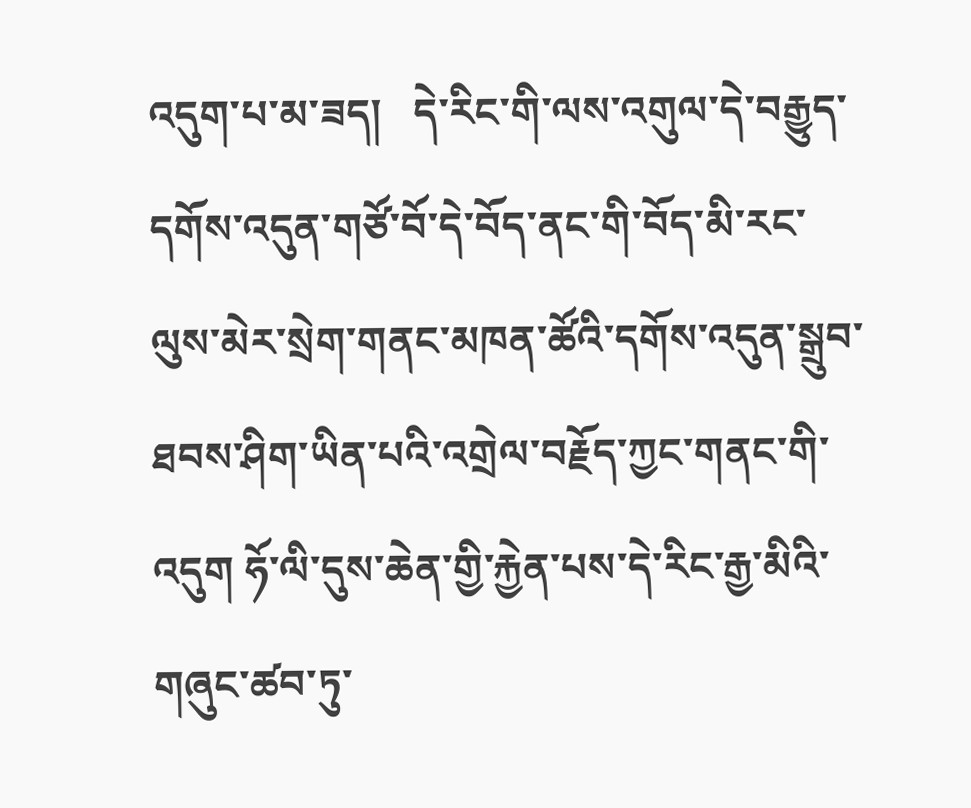འདུག་པ་མ་ཟད།   དེ་རིང་གི་ལས་འགུལ་དེ་བརྒྱུད་དགོས་འདུན་གཙོ་བོ་དེ་བོད་ནང་གི་བོད་མི་རང་ལུས་མེར་སྲེག་གནང་མཁན་ཚོའི་དགོས་འདུན་སྒྲུབ་ཐབས་ཤིག་ཡིན་པའི་འགྲེལ་བརྗོད་ཀྱང་གནང་གི་འདུག ཧོ་ལི་དུས་ཆེན་གྱི་རྐྱེན་པས་དེ་རིང་རྒྱ་མིའི་གཞུང་ཚབ་ཏུ་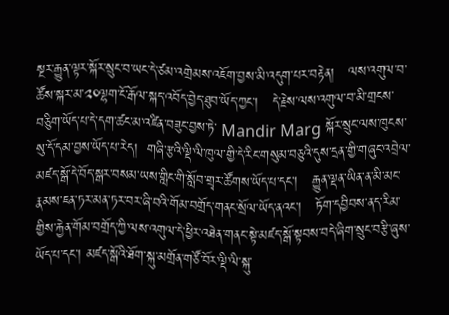སྔར་རྒྱུན་ལྟར་སྐོར་སྲུང་བ་ཡང་དེ་ཙམ་འགྲེམས་འཇོག་བྱས་མི་འདུག་པར་བརྟེན།   ལས་འགུལ་བ་ཚོས་སྐར་མ་༢༠ལྷག་ངོ་རྒོལ་སྐད་འབོད་བྱེད་ཐུབ་ཡོད་ཀྱང་།   དེ་རྗེས་ལས་འགུལ་བ་མི་གྲངས་བཅིུག་ཡོད་པ་དེ་དག་ཚང་མ་འཛིན་བཟུང་བྱས་ཏེ་ Mandir Marg སྐོར་སྲུང་ལས་ཁུངས་སུ་དོ་དམ་བྱས་ཡོད་པ་རེད།  གཞི་རྩའི་ལྡི་ལི་ཁུལ་གྱི་དེ་རིང་གསུམ་བཅུའི་དུས་དྲན་གྱི་གཞུང་འབྲེལ་མཛད་སྒོ་དེ་བོད་སྒར་བསམ་ཡས་གླིང་གི་སློབ་གྲྭར་ཚོགས་ཡོད་པ་དང་།   རྒྱུན་ལྡན་ཡིན་ན་མི་མང་རྣམས་ཇན་ཏར་མན་ཏར་བར་ཞི་བའི་གོམ་བགྲོད་གནང་སྲོལ་ཡོད་ནའང་།   ཏོག་དབྱིབས་ནད་རིམ་གྱིས་རྐྱེན་གོམ་བགྲོད་ཀྱི་ལས་འགུལ་དེ་ཕྱིར་འཐེན་གནང་སྟེ་མཛད་སྒོ་སྟབས་བདེ་ཞིག་སྲུང་བརྩི་ཞུས་ཡོད་པ་དང་། མཛད་སྒོའི་ཐོག་སྐུ་མགྲོན་གཙོ་བོར་ལྡི་ལི་སྐུ་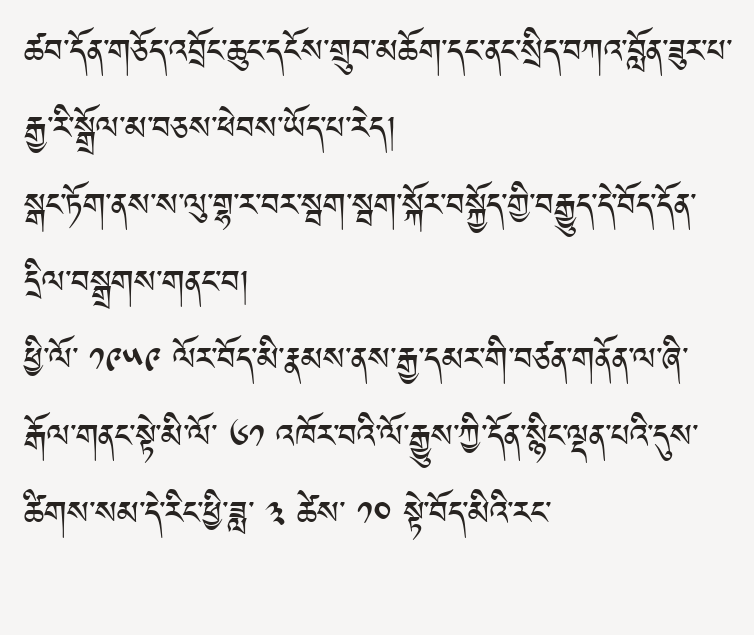ཚབ་དོན་གཅོད་འབྲོང་ཆུང་དངོས་གྲུབ་མཆོག་དང་ནང་སྲིད་བཀའ་བློན་ཟུར་པ་རྒྱ་རི་སྒྲོལ་མ་བཅས་ཕེབས་ཡོད་པ་རེད།
སྒང་ཏོག་ནས་ས་ལུ་གྷ་ར་བར་སྦག་སྦག་སྐོར་བསྐྱོད་གྱི་བརྒྱུད་དེ་བོད་དོན་དྲིལ་བསྒྲགས་གནང་བ།
ཕྱི་ལོ་ ༡༩༥༩ ལོར་བོད་མི་རྣམས་ནས་རྒྱ་དམར་གི་བཙན་གནོན་ལ་ཞི་རྒོལ་གནང་སྟེ་མི་ལོ་ ༦༡ འཁོར་བའི་ལོ་རྒྱུས་ཀྱི་དོན་སྙིང་ལྡན་པའི་དུས་ཚིགས་སམ་དེ་རིང་ཕྱི་ཟླ་ ༣ ཚེས་ ༡༠ སྟེ་བོད་མིའི་རང་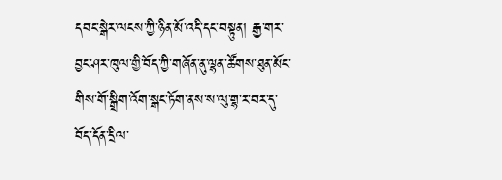དབང་སྒེར་ལངས་ཀྱི་ཉིན་མོ་འདི་དང་བསྟུན། རྒྱ་གར་བྱང་ཤར་ཁུལ་གྱི་བོད་ཀྱི་གཞོན་ནུ་ལྷན་ཚོགས་ཐུན་མོང་གིས་གོ་སྒྲིག་འོག་སྒང་ཏོག་ནས་ས་ལུ་གྷ་ར་བར་དུ་བོད་དོན་དྲིལ་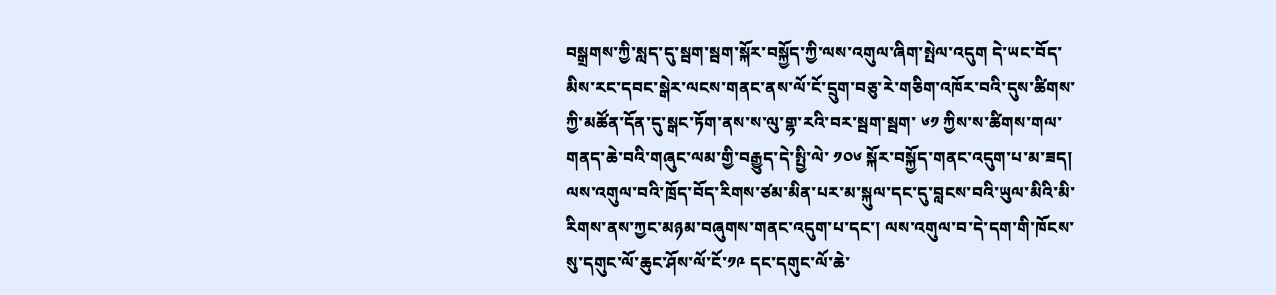བསྒྲགས་ཀྱི་སླད་དུ་སྦག་སྦག་སྐོར་བསྐྱོད་ཀྱི་ལས་འགུལ་ཞིག་སྤེལ་འདུག དེ་ཡང་བོད་མིས་རང་དབང་སྒེར་ལངས་གནང་ནས་ལོ་ངོ་དྲུག་བཅུ་རེ་གཅིག་འཁོར་བའི་དུས་ཚིགས་ཀྱི་མཚོན་དོན་དུ་སྒང་ཏོག་ནས་ས་ལུ་གྷ་རའི་བར་སྦག་སྦག་ ༦༡ ཀྱིས་ས་ཚིགས་གལ་གནད་ཆེ་བའི་གཞུང་ལམ་གྱི་བརྒྱུད་དེ་སྤྱི་ལེ་ ༡༠༦ སྐོར་བསྐྱོད་གནང་འདུག་པ་མ་ཟད། ལས་འགུལ་བའི་ཁྲོད་བོད་རིགས་ཙམ་མིན་པར་མ་སྐུལ་དང་དུ་བླངས་བའི་ཡུལ་མིའི་མི་རིགས་ནས་ཀྱང་མཉམ་བཞུགས་གནང་འདུག་པ་དང་། ལས་འགུལ་བ་དེ་དག་གི་ཁོངས་སུ་དགུང་ལོ་ཆུང་ཤོས་ལོ་ངོ་༡༩ དང་དགུང་ལོ་ཆེ་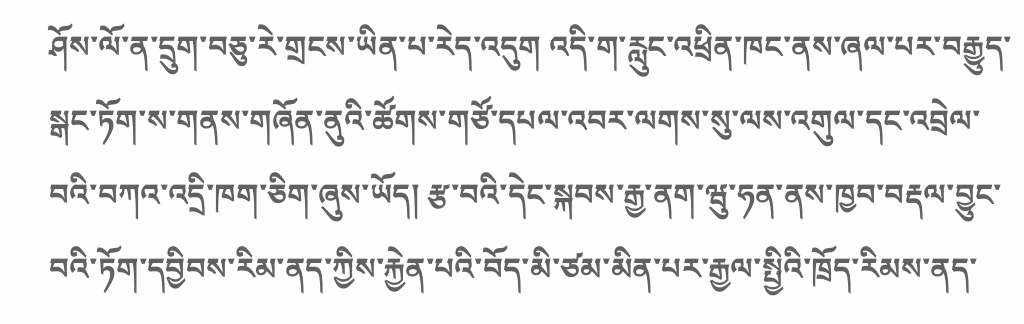ཤོས་ལོ་ན་དྲུག་བཅུ་རེ་གྲངས་ཡིན་པ་རེད་འདུག འདི་ག་རླུང་འཕྲིན་ཁང་ནས་ཞལ་པར་བརྒྱུད་སྒང་ཏོག་ས་གནས་གཞོན་ནུའི་ཚོགས་གཙོ་དཔལ་འབར་ལགས་སུ་ལས་འགུལ་དང་འབྲེལ་བའི་བཀའ་འདྲི་ཁག་ཅིག་ཞུས་ཡོད། རྩ་བའི་དེང་སྐབས་རྒྱ་ནག་ཝུ་ཧན་ནས་ཁྱབ་བརྡལ་བྱུང་བའི་ཏོག་དབྱིབས་རིམ་ནད་ཀྱིས་རྐྱེན་པའི་བོད་མི་ཙམ་མིན་པར་རྒྱལ་སྤྱིའི་ཁྲོད་རིམས་ནད་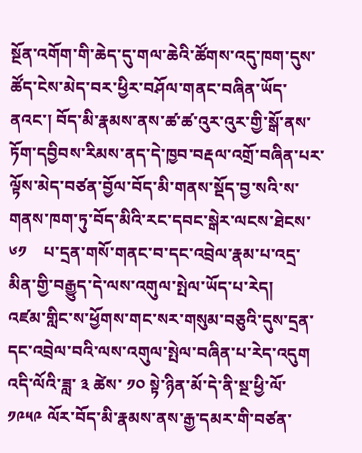སྔོན་འགོག་གི་ཆེད་དུ་གལ་ཆེའི་ཚོགས་འདུ་ཁག་དུས་ཚོད་ངེས་མེད་བར་ཕྱིར་བཤོལ་གནང་བཞིན་ཡོད་ནའང་། བོད་མི་རྣམས་ནས་ཚ་ཚ་འུར་འུར་གྱི་སྒོ་ནས་ཏོག་དབྱིབས་རིམས་ནད་དེ་ཁྱབ་བརྡལ་འགྲོ་བཞིན་པར་ལྟོས་མེད་བཙན་བྱོལ་བོད་མི་གནས་སྡོད་བྱ་སའི་ས་གནས་ཁག་ཏུ་བོད་མིའི་རང་དབང་སྒེར་ལངས་ཐེངས་༦༡    པ་དྲན་གསོ་གནང་བ་དང་འབྲེལ་རྣམ་པ་འདྲ་མིན་གྱི་བརྒྱུད་དེ་ལས་འགུལ་སྤེལ་ཡོད་པ་རེད།
འཛམ་གླིང་ས་ཕྱོགས་གང་སར་གསུམ་བཅུའི་དུས་དྲན་དང་འབྲེལ་བའི་ལས་འགུལ་སྤེལ་བཞིན་པ་རེད་འདུག
འདི་ལོའི་ཟླ་ ༣ ཚེས་ ༡༠ སྟེ་ཉིན་མོ་དེ་ནི་སྔ་ཕྱི་ལོ་ ༡༩༥༩ ལོར་བོད་མི་རྣམས་ནས་རྒྱ་དམར་གི་བཙན་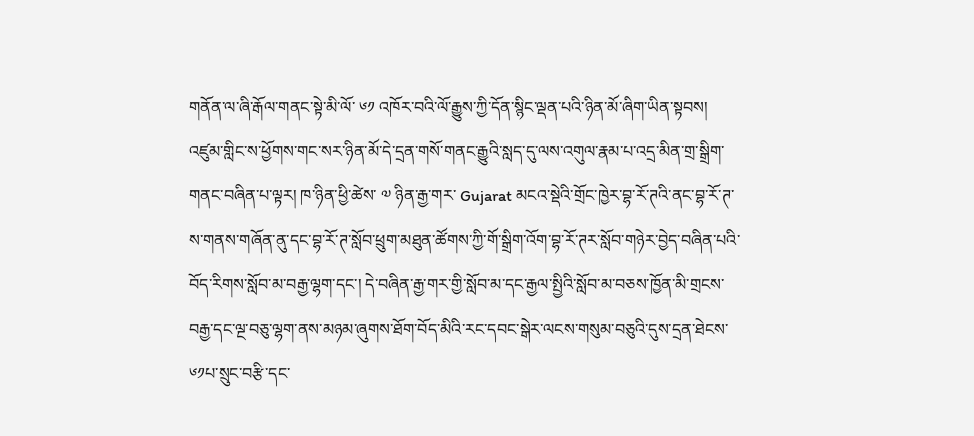གནོན་ལ་ཞི་རྒོལ་གནང་སྟེ་མི་ལོ་ ༦༡ འཁོར་བའི་ལོ་རྒྱུས་ཀྱི་དོན་སྙིང་ལྡན་པའི་ཉིན་མོ་ཞིག་ཡིན་སྟབས། འཛུམ་གླིང་ས་ཕྱོགས་གང་སར་ཉིན་མོ་དེ་དྲན་གསོ་གནང་རྒྱུའི་སླད་དུ་ལས་འགུལ་རྣམ་པ་འདྲ་མིན་གྲ་སྒྲིག་གནང་བཞིན་པ་ལྟར། ཁ་ཉིན་ཕྱི་ཚེས་ ༧ ཉིན་རྒྱ་གར་ Gujarat མངའ་སྡེའི་གྲོང་ཁྱེར་བྷ་རོ་ཊའི་ནང་བྷ་རོ་ཊ་ས་གནས་གཞོན་ནུ་དང་བྷ་རོ་ཊ་སློབ་ཕྲུག་མཐུན་ཚོགས་ཀྱི་གོ་སྒྲིག་འོག་བྷ་རོ་ཊར་སློབ་གཉེར་བྱེད་བཞིན་པའི་བོད་རིགས་སློབ་མ་བརྒྱ་ལྷག་དང་། དེ་བཞིན་རྒྱ་གར་གྱི་སློབ་མ་དང་རྒྱལ་སྤྱིའི་སློབ་མ་བཅས་ཁྱོན་མི་གྲངས་བརྒྱ་དང་ལྔ་བཅུ་ལྷག་ནས་མཉམ་ཞུགས་ཐོག་བོད་མིའི་རང་དབང་སྒེར་ལངས་གསུམ་བཅུའི་དུས་དྲན་ཐེངས་༦༡པ་སྲུང་བརྩི་དང་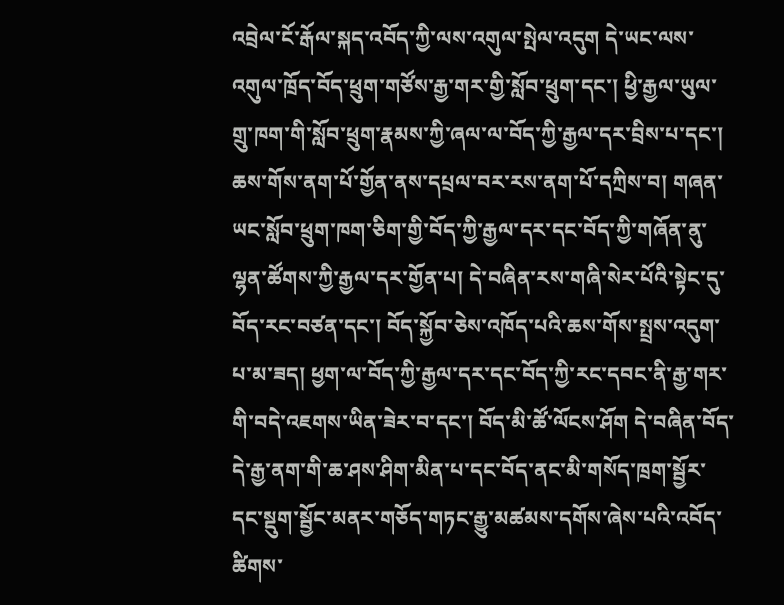འབྲེལ་ངོ་རྒོལ་སྐད་འབོད་ཀྱི་ལས་འགུལ་སྤེལ་འདུག དེ་ཡང་ལས་འགུལ་ཁྲོད་བོད་ཕྲུག་གཙོས་རྒྱ་གར་གྱི་སློབ་ཕྲུག་དང་། ཕྱི་རྒྱལ་ཡུལ་གྲུ་ཁག་གི་སློབ་ཕྲུག་རྣམས་ཀྱི་ཞལ་ལ་བོད་ཀྱི་རྒྱལ་དར་བྲིས་པ་དང་། ཆས་གོས་ནག་པོ་གྱོན་ནས་དཔྲལ་བར་རས་ནག་པོ་དཀྲིས་བ། གཞན་ཡང་སློབ་ཕྲུག་ཁག་ཅིག་གྱི་བོད་ཀྱི་རྒྱལ་དར་དང་བོད་ཀྱི་གཞོན་ནུ་ལྷན་ཚོགས་ཀྱི་རྒྱལ་དར་གྱོན་པ། དེ་བཞིན་རས་གཞི་སེར་པོའི་སྟེང་དུ་བོད་རང་བཙན་དང་། བོད་སྐྱོབ་ཅེས་འཁོད་པའི་ཆས་གོས་སྤྲས་འདུག་པ་མ་ཟད། ཕྱག་ལ་བོད་ཀྱི་རྒྱལ་དར་དང་བོད་ཀྱི་རང་དབང་ནི་རྒྱ་གར་གི་བདེ་འཇགས་ཡིན་ཟེར་བ་དང་། བོད་མི་ཚོ་ལོངས་ཤོག དེ་བཞིན་བོད་དེ་རྒྱ་ནག་གི་ཆ་ཤས་ཤིག་མིན་པ་དང་བོད་ནང་མི་གསོད་ཁྲག་སྦྱོར་དང་སྡུག་སྦྱོང་མནར་གཅོད་གཏང་རྒྱུ་མཚམས་དགོས་ཞེས་པའི་འབོད་ཚིགས་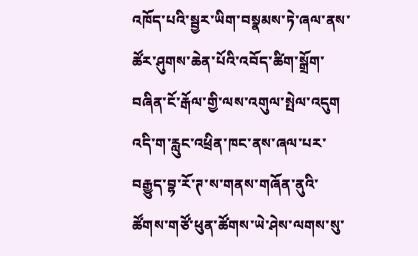འཁོད་པའི་སྦྱར་ཡིག་བསྣམས་ཏེ་ཞལ་ནས་ཚོར་ཤུགས་ཆེན་པོའི་འབོད་ཚིག་སྒྲོག་བཞིན་ངོ་རྒོལ་གྱི་ལས་འགུལ་སྤེལ་འདུག འདི་ག་རླུང་འཕྲིན་ཁང་ནས་ཞལ་པར་བརྒྱུད་བྷ་རོ་ཊ་ས་གནས་གཞོན་ནུའི་ཚོགས་གཙོ་ཕུན་ཚོགས་ཡེ་ཤེས་ལགས་སུ་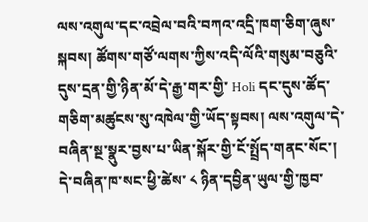ལས་འགུལ་དང་འབྲེལ་བའི་བཀའ་འདྲི་ཁག་ཅིག་ཞུས་སྐབས། ཚོགས་གཙོ་ལགས་ཀྱིས་འདི་ལོའི་གསུམ་བཅུའི་དུས་དྲན་གྱི་ཉིན་མོ་དེ་རྒྱ་གར་གྱི་ Holi དང་དུས་ཚོད་གཅིག་མཚུངས་སུ་འཁེལ་གྱི་ཡོད་སྟབས། ལས་འགུལ་དེ་བཞིན་སྔ་སྣུར་བྱས་པ་ཡིན་སྐོར་གྱི་ངོ་སྤྲོད་གནང་སོང་། དེ་བཞིན་ཁ་སང་ཕྱི་ཚེས་ ༨ ཉིན་དབྱིན་ཡུལ་གྱི་ཁྱབ་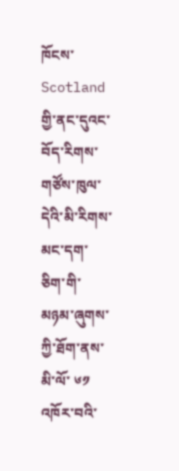ཁོངས་ Scotland གྱི་ནང་དུའང་བོད་རིགས་གཙོས་ཁུལ་དེའི་མི་རིགས་མང་དག་ཅིག་གི་མཉམ་ཞུགས་ཀྱི་ཐོག་ནས་མི་ལོ་ ༦༡ འཁོར་བའི་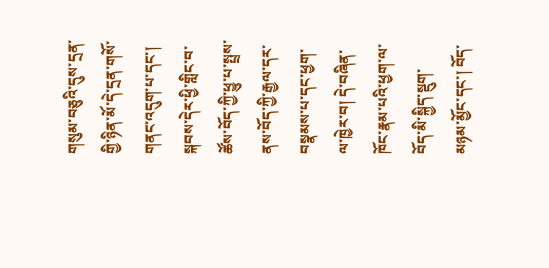གསུམ་བཅུའི་དུས་དྲན་གྱི་ཉིན་མོ་དེ་དྲན་གསོ་གནང་འདུག་པ་དང་། སྐབས་དེར་ཕྱི་གླིང་བ་ཚོས་བོད་ཀྱི་ཕྱུ་པ་སྤྲས་ནས་བོད་ཀྱི་རྒྱལ་དར་བསྣམས་པ་དང་ཕྱག་ལ་ཁྱེར་བ། དེ་བཞིན་ཁོང་རྣམ་པའི་ཕྱག་ལ་བོད་མི་སྐྱིད་སྡུག་མཉམ་མྱོང་དང་། བོད་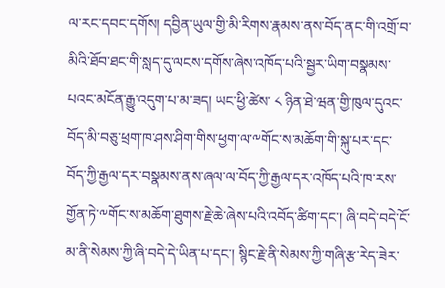ལ་རང་དབང་དགོས། དབྱིན་ཡུལ་གྱི་མི་རིགས་རྣམས་ནས་བོད་ནང་གི་འགྲོ་བ་མིའི་ཐོབ་ཐང་གི་སླད་དུ་ལངས་དགོས་ཞེས་འཁོད་པའི་སྦྱར་ཡིག་བསྣམས་པའང་མངོན་རྒྱུ་འདུག་པ་མ་ཟད། ཡང་ཕྱི་ཚེས་ ༨ ཉིན་ཐེ་ཝན་གྱི་ཁུལ་དུའང་བོད་མི་བཅུ་ཕྲག་ཁ་ཤས་ཤིག་གིས་ཕྱག་ལ་༸གོང་ས་མཆོག་གི་སྐུ་པར་དང་བོད་ཀྱི་རྒྱལ་དར་བསྣམས་ནས་ཞལ་ལ་བོད་ཀྱི་རྒྱལ་དར་འཁོད་པའི་ཁ་རས་གྱོན་ཏེ་༸གོང་ས་མཆོག་ཐུགས་རྗེ་ཆེ་ཞེས་པའི་འབོད་ཚིག་དང་། ཞི་བདེ་བདེ་ངོ་མ་ནི་སེམས་ཀྱི་ཞི་བདེ་དེ་ཡིན་པ་དང་། སྙིང་རྗེ་ནི་སེམས་ཀྱི་གཞི་རྩ་རེད་ཟེར་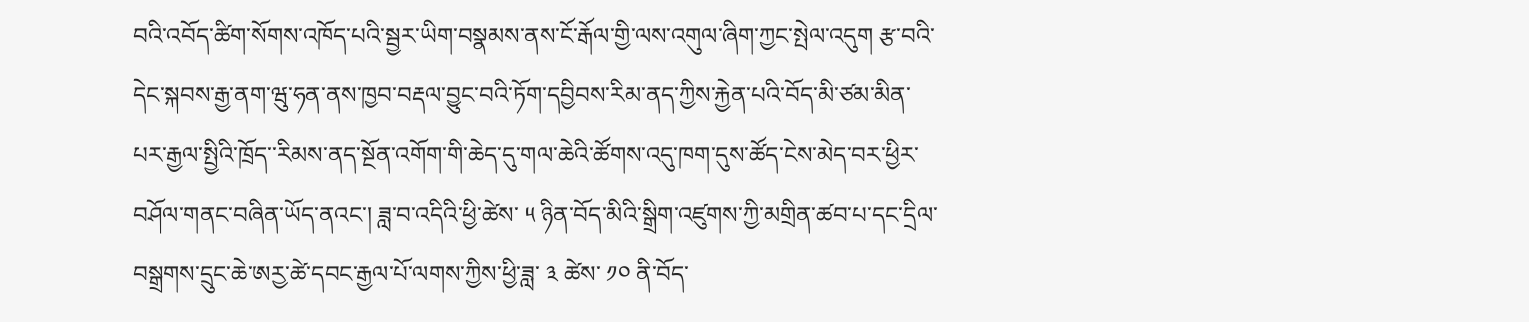བའི་འབོད་ཚིག་སོགས་འཁོད་པའི་སྦྱར་ཡིག་བསྣམས་ནས་ངོ་རྒོལ་གྱི་ལས་འགུལ་ཞིག་ཀྱང་སྤེལ་འདུག རྩ་བའི་དེང་སྐབས་རྒྱ་ནག་ཝུ་ཧན་ནས་ཁྱབ་བརྡལ་བྱུང་བའི་ཏོག་དབྱིབས་རིམ་ནད་ཀྱིས་རྐྱེན་པའི་བོད་མི་ཙམ་མིན་པར་རྒྱལ་སྤྱིའི་ཁྲོད་་རིམས་ནད་སྔོན་འགོག་གི་ཆེད་དུ་གལ་ཆེའི་ཚོགས་འདུ་ཁག་དུས་ཚོད་ངེས་མེད་བར་ཕྱིར་བཤོལ་གནང་བཞིན་ཡོད་ནའང་། ཟླ་བ་འདིའི་ཕྱི་ཚེས་ ༥ ཉིན་བོད་མིའི་སྒྲིག་འཛུགས་ཀྱི་མགྲིན་ཚབ་པ་དང་དྲིལ་བསྒྲགས་དྲུང་ཆེ་ཨརྱ་ཚེ་དབང་རྒྱལ་པོ་ལགས་ཀྱིས་ཕྱི་ཟླ་ ༣ ཚེས་ ༡༠ ནི་བོད་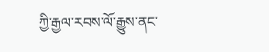ཀྱི་རྒྱལ་རབས་ལོ་རྒྱུས་ནང་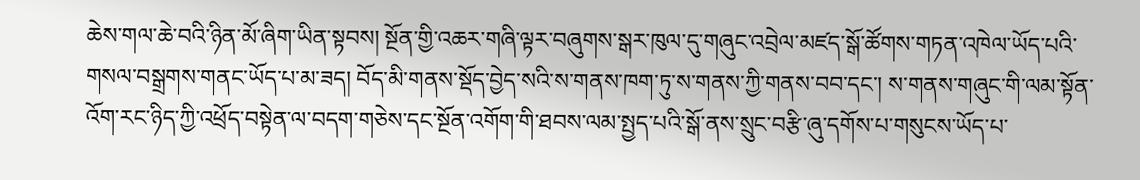ཆེས་གལ་ཆེ་བའི་ཉིན་མོ་ཞིག་ཡིན་སྟབས། སྔོན་གྱི་འཆར་གཞི་ལྟར་བཞུགས་སྒར་ཁུལ་དུ་གཞུང་འབྲེལ་མཛད་སྒོ་ཚོགས་གཏན་འཁེལ་ཡོད་པའི་གསལ་བསྒྲགས་གནང་ཡོད་པ་མ་ཟད། བོད་མི་གནས་སྡོད་བྱེད་སའི་ས་གནས་ཁག་ཏུ་ས་གནས་ཀྱི་གནས་བབ་དང་། ས་གནས་གཞུང་གི་ལམ་སྟོན་འོག་རང་ཉིད་ཀྱི་འཕྲོད་བསྟེན་ལ་བདག་གཅེས་དང་སྔོན་འགོག་གི་ཐབས་ལམ་སྤྱད་པའི་སྒོ་ནས་སྲུང་བརྩི་ཞུ་དགོས་པ་གསུངས་ཡོད་པ་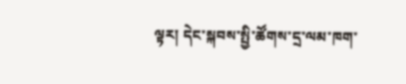ལྟར། དེང་སྐབས་སྤྱི་ཚོགས་དྲ་ལམ་ཁག་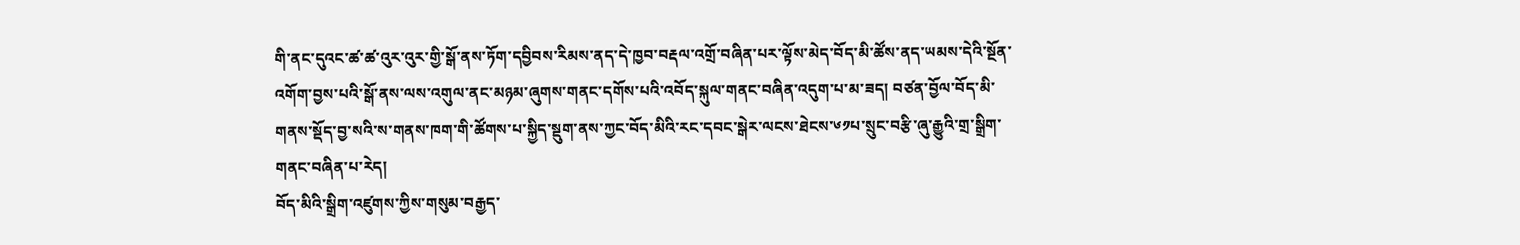གི་ནང་དུའང་ཚ་ཚ་འུར་འུར་གྱི་སྒོ་ནས་ཏོག་དབྱིབས་རིམས་ནད་དེ་ཁྱབ་བརྡལ་འགྲོ་བཞིན་པར་ལྟོས་མེད་བོད་མི་ཚོས་ནད་ཡམས་དེའི་སྔོན་འགོག་བྱས་པའི་སྒོ་ནས་ལས་འགུལ་ནང་མཉམ་ཞུགས་གནང་དགོས་པའི་འབོད་སྐུལ་གནང་བཞིན་འདུག་པ་མ་ཟད། བཙན་བྱོལ་བོད་མི་གནས་སྡོད་བྱ་སའི་ས་གནས་ཁག་གི་ཚོགས་པ་སྐྱིད་སྡུག་ནས་ཀྱང་བོད་མིའི་རང་དབང་སྒེར་ལངས་ཐེངས་༦༡པ་སྲུང་བརྩི་ཞུ་རྒྱུའི་གྲ་སྒྲིག་གནང་བཞིན་པ་རེད།
བོད་མིའི་སྒྲིག་འཛུགས་ཀྱིས་གསུམ་བརྒྱད་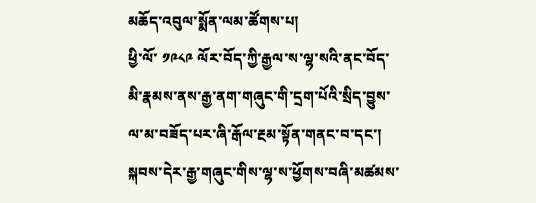མཆོད་འབུལ་སྨོན་ལམ་ཚོགས་པ།
ཕྱི་ལོ་ ༡༩༨༩ ལོར་བོད་ཀྱི་རྒྱལ་ས་ལྷ་སའི་ནང་བོད་མི་རྣམས་ནས་རྒྱ་ནག་གཞུང་གི་དྲག་པོའི་སྲིད་བྱུས་ལ་མ་བཟོད་པར་ཞི་རྒོལ་རྔམ་སྟོན་གནང་བ་དང་། སྐབས་དེར་རྒྱ་གཞུང་གིས་ལྷ་ས་ཕྱོགས་བཞི་མཚམས་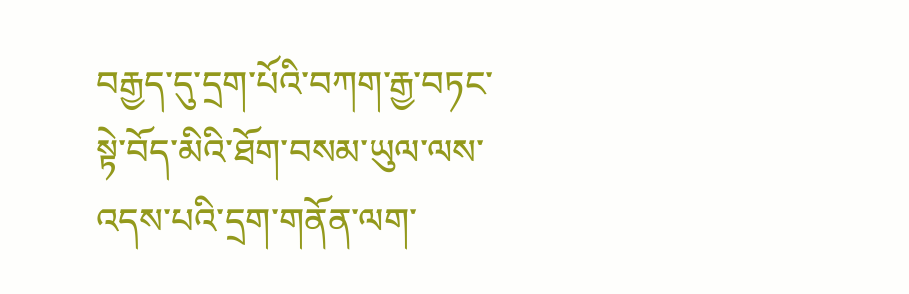བརྒྱད་དུ་དྲག་པོའི་བཀག་རྒྱ་བཏང་སྟེ་བོད་མིའི་ཐོག་བསམ་ཡུལ་ལས་འདས་པའི་དྲག་གནོན་ལག་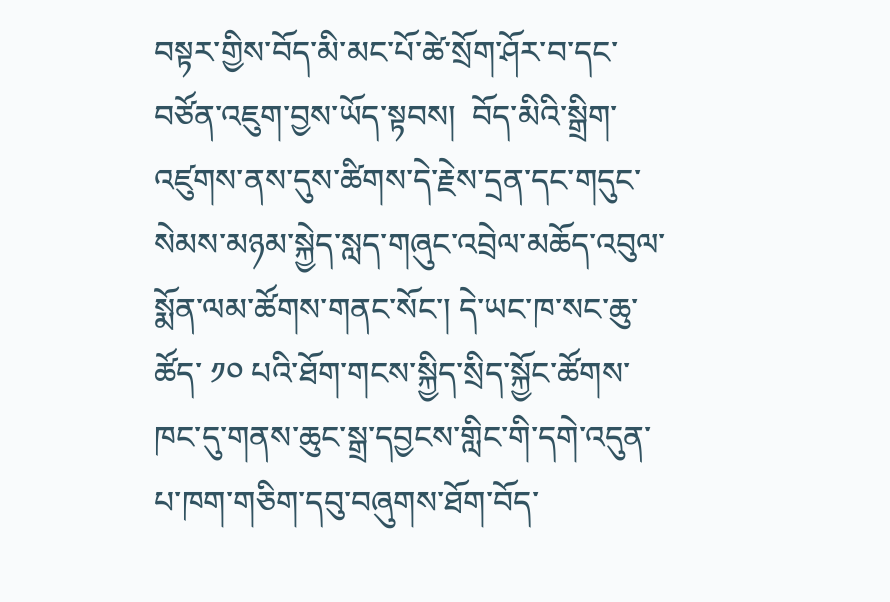བསྟར་གྱིས་བོད་མི་མང་པོ་ཚེ་སྲོག་ཤོར་བ་དང་བཙོན་འཇུག་བྱས་ཡོད་སྟབས།  བོད་མིའི་སྒྲིག་འཛུགས་ནས་དུས་ཚིགས་དེ་རྗེས་དྲན་དང་གདུང་སེམས་མཉམ་སྐྱེད་སླད་གཞུང་འབྲེལ་མཆོད་འབུལ་སྨོན་ལམ་ཚོགས་གནང་སོང་། དེ་ཡང་ཁ་སང་ཆུ་ཚོད་ ༡༠ པའི་ཐོག་གངས་སྐྱིད་སྲིད་སྐྱོང་ཚོགས་ཁང་དུ་གནས་ཆུང་སྒྲ་དབྱངས་གླིང་གི་དགེ་འདུན་པ་ཁག་གཅིག་དབུ་བཞུགས་ཐོག་བོད་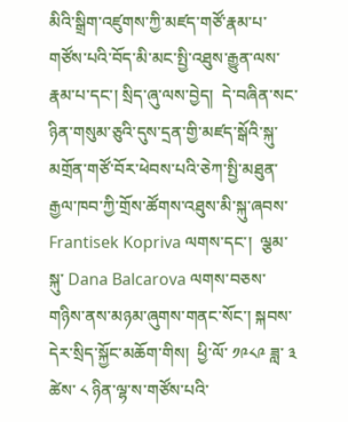མིའི་སྒྲིག་འཛུགས་ཀྱི་མཛད་གཙོ་རྣམ་པ་གཙོས་པའི་བོད་མི་མང་སྤྱི་འཐུས་རྒྱུན་ལས་རྣམ་པ་དང་། སྲིད་ཞུ་ལས་བྱེད།  དེ་བཞིན་སང་ཉིན་གསུམ་ཅུའི་དུས་དྲན་གྱི་མཛད་སྒོའི་སྐུ་མགྲོན་གཙོ་བོར་ཕེབས་པའི་ཅེཀ་སྤྱི་མཐུན་རྒྱལ་ཁབ་ཀྱི་གྲོས་ཚོགས་འཐུས་མི་སྐུ་ཞབས་ Frantisek Kopriva ལགས་དང་།  ལྕམ་སྐུ་ Dana Balcarova ལགས་བཅས་གཉིས་ནས་མཉམ་ཞུགས་གནང་སོང་། སྐབས་དེར་སྲིད་སྐྱོང་མཆོག་གིས།  ཕྱི་ལོ་ ༡༩༨༩ ཟླ་ ༣ ཚེས་ ༨ ཉིན་ལྷ་ས་གཙོས་པའི་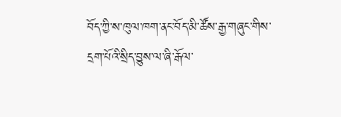བོད་ཀྱི་ས་ཁུལ་ཁག་ནང་བོད་མི་ཚོས་རྒྱ་གཞུང་གིས་དྲག་པོའི་སྲིད་བྱུས་ལ་ཞི་རྒོལ་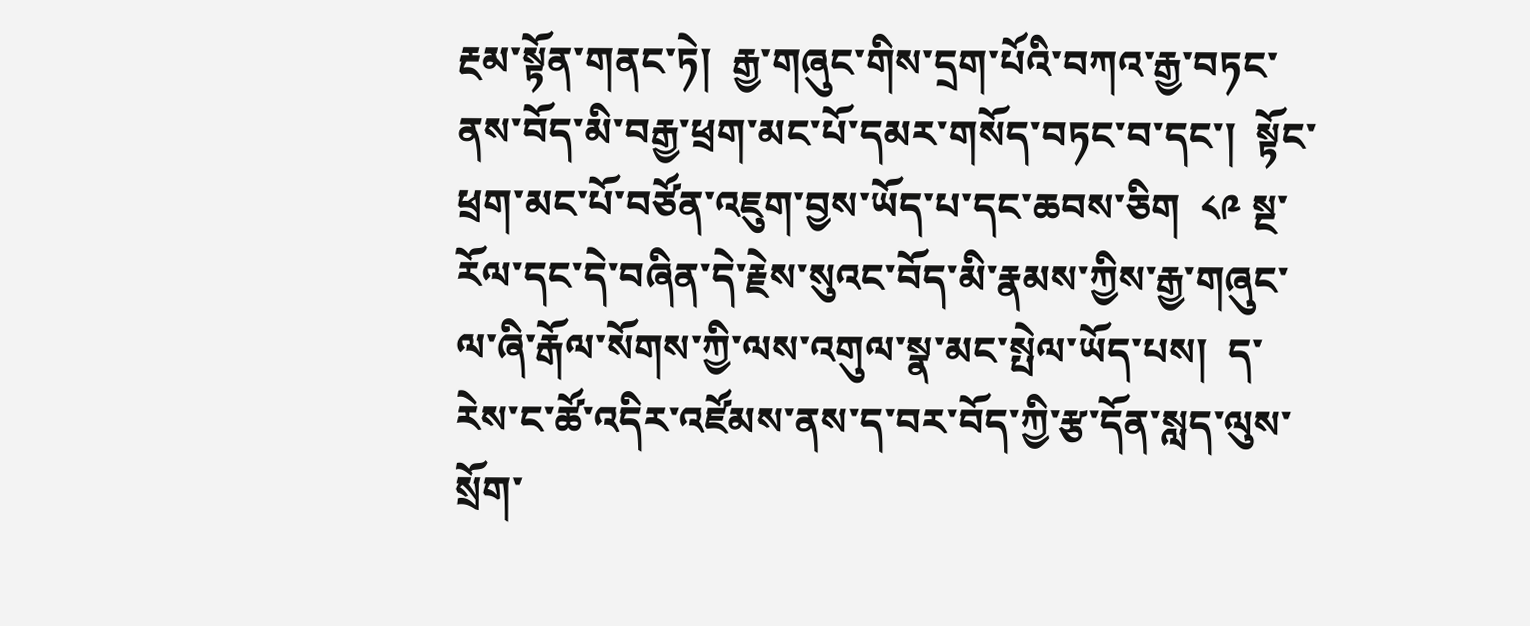རྔམ་སྟོན་གནང་ཏེ།  རྒྱ་གཞུང་གིས་དྲག་པོའི་བཀའ་རྒྱ་བཏང་ནས་བོད་མི་བརྒྱ་ཕྲག་མང་པོ་དམར་གསོད་བཏང་བ་དང་།  སྟོང་ཕྲག་མང་པོ་བཙོན་འཇུག་བྱས་ཡོད་པ་དང་ཆབས་ཅིག  ༨༩ སྔ་རོལ་དང་དེ་བཞིན་དེ་རྗེས་སུའང་བོད་མི་རྣམས་ཀྱིས་རྒྱ་གཞུང་ལ་ཞི་རྒོལ་སོགས་ཀྱི་ལས་འགུལ་སྣ་མང་སྤེལ་ཡོད་པས།  ད་རེས་ང་ཚོ་འདིར་འཛོམས་ནས་ད་བར་བོད་ཀྱི་རྩ་དོན་སླད་ལུས་སྲོག་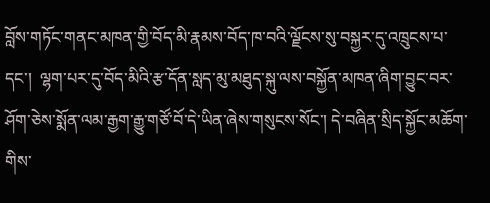བློས་གཏོང་གནང་མཁན་གྱི་བོད་མི་རྣམས་བོད་ཁ་བའི་ལྗོངས་སུ་བསྐྱར་དུ་འཁྲུངས་པ་དང་།  ལྷག་པར་དུ་བོད་མིའི་རྩ་དོན་སླད་མུ་མཐུད་སྐུ་ལས་བསྐྱོན་མཁན་ཞིག་བྱུང་བར་ཤོག་ཅེས་སྨོན་ལམ་རྒྱག་རྒྱུ་གཙོ་བོ་དེ་ཡིན་ཞེས་གསུངས་སོང་། དེ་བཞིན་སྲིད་སྐྱོང་མཆོག་གིས་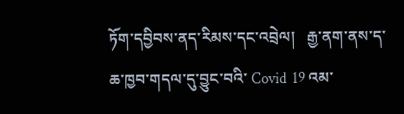ཏོག་དབྱིབས་ནད་རིམས་དང་འབྲེལ།   རྒྱ་ནག་ནས་ད་ཆ་ཁྱབ་གདལ་དུ་བྱུང་བའི་ Covid  19 འམ་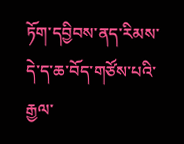ཏོག་དབྱིབས་ནད་རིམས་དེ་ད་ཆ་བོད་གཙོས་པའི་རྒྱལ་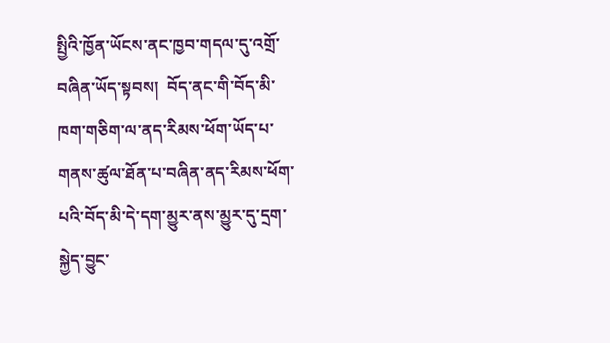སྤྱིའི་ཁྱོན་ཡོངས་ནང་ཁྱབ་གདལ་དུ་འགྲོ་བཞིན་ཡོད་སྟབས།  བོད་ནང་གི་བོད་མི་ཁག་གཅིག་ལ་ནད་རིམས་ཕོག་ཡོད་པ་གནས་ཚུལ་ཐོན་པ་བཞིན་ནད་རིམས་ཕོག་པའི་བོད་མི་དེ་དག་མྱུར་ནས་མྱུར་དུ་དྲག་སྐྱེད་བྱུང་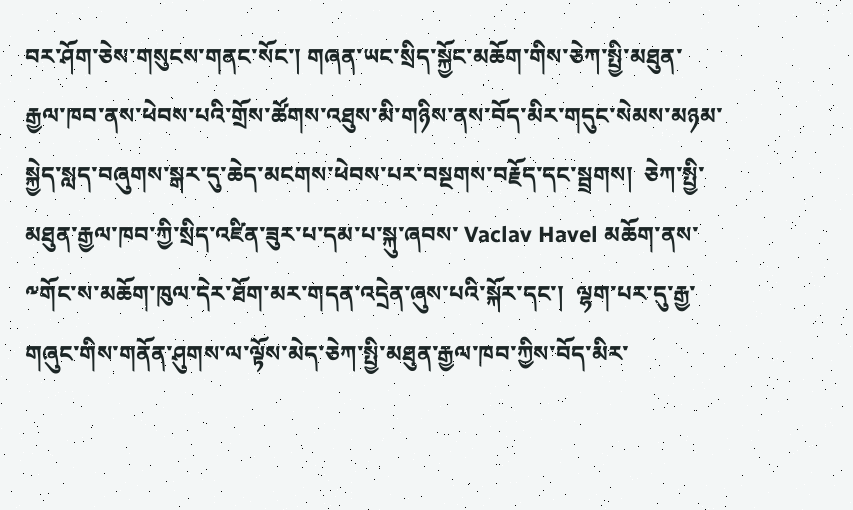བར་ཤོག་ཅེས་གསུངས་གནང་སོང་། གཞན་ཡང་སྲིད་སྐྱོང་མཆོག་གིས་ཅེཀ་སྤྱི་མཐུན་རྒྱལ་ཁབ་ནས་ཕེབས་པའི་གྲོས་ཚོགས་འཐུས་མི་གཉིས་ནས་བོད་མིར་གདུང་སེམས་མཉམ་སྐྱེད་སླད་བཞུགས་སྒར་དུ་ཆེད་མངགས་ཕེབས་པར་བསྔགས་བརྗོད་དང་སྦྲགས།  ཅེཀ་སྤྱི་མཐུན་རྒྱལ་ཁབ་ཀྱི་སྲིད་འཛིན་ཟུར་པ་དམ་པ་སྐུ་ཞབས་ Vaclav Havel མཆོག་ནས་༸གོང་ས་མཆོག་ཁུལ་དེར་ཐོག་མར་གདན་འདྲེན་ཞུས་པའི་སྐོར་དང་།  ལྷག་པར་དུ་རྒྱ་གཞུང་གིས་གནོན་ཤུགས་ལ་ལྟོས་མེད་ཅེཀ་སྤྱི་མཐུན་རྒྱལ་ཁབ་ཀྱིས་བོད་མིར་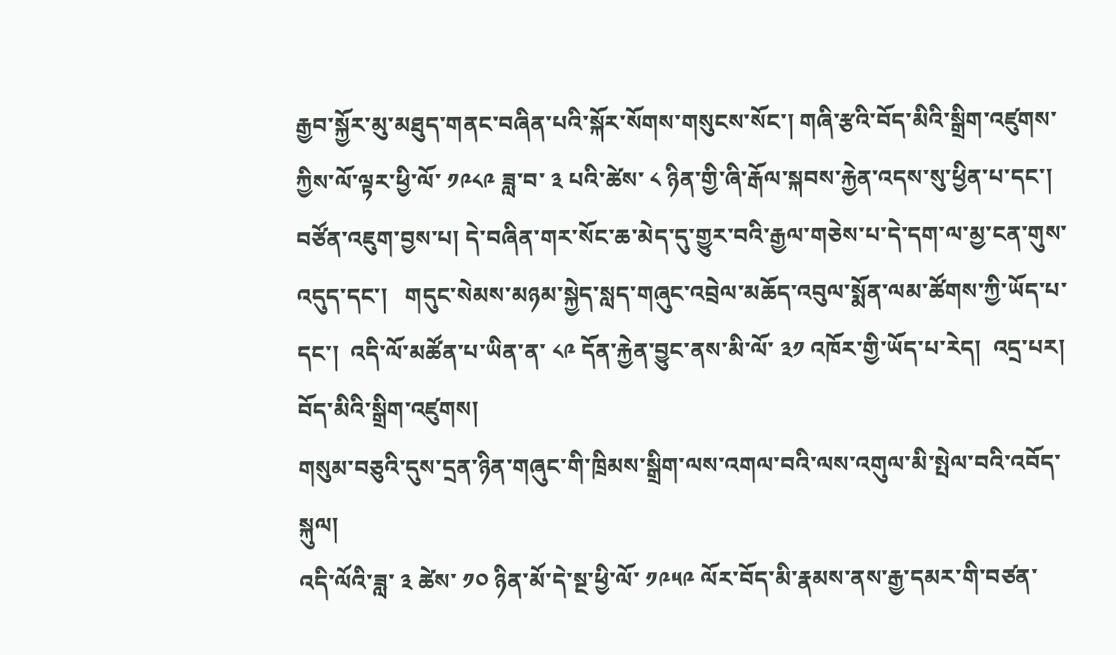རྒྱབ་སྐྱོར་མུ་མཐུད་གནང་བཞིན་པའི་སྐོར་སོགས་གསུངས་སོང་། གཞི་རྩའི་བོད་མིའི་སྒྲིག་འཛུགས་ཀྱིས་ལོ་ལྟར་ཕྱི་ལོ་ ༡༩༨༩ ཟླ་བ་ ༣ པའི་ཚེས་ ༨ ཉིན་གྱི་ཞི་རྒོལ་སྐབས་རྐྱེན་འདས་སུ་ཕྱིན་པ་དང་།  བཙོན་འཇུག་བྱས་པ། དེ་བཞིན་གར་སོང་ཆ་མེད་དུ་གྱུར་བའི་རྒྱལ་གཅེས་པ་དེ་དག་ལ་མྱ་ངན་གུས་འདུད་དང་།   གདུང་སེམས་མཉམ་སྐྱེད་སླད་གཞུང་འབྲེལ་མཆོད་འབུལ་སྨོན་ལམ་ཚོགས་ཀྱི་ཡོད་པ་དང་།  འདི་ལོ་མཚོན་པ་ཡིན་ན་ ༨༩ དོན་རྐྱེན་བྱུང་ནས་མི་ལོ་ ༣༡ འཁོར་གྱི་ཡོད་པ་རེད།  འདྲ་པར། བོད་མིའི་སྒྲིག་འཛུགས།
གསུམ་བཅུའི་དུས་དྲན་ཉིན་གཞུང་གི་ཁྲིམས་སྒྲིག་ལས་འགལ་བའི་ལས་འགུལ་མི་སྤེལ་བའི་འབོད་སྐུལ།
འདི་ལོའི་ཟླ་ ༣ ཚེས་ ༡༠ ཉིན་མོ་དེ་སྔ་ཕྱི་ལོ་ ༡༩༥༩ ལོར་བོད་མི་རྣམས་ནས་རྒྱ་དམར་གི་བཙན་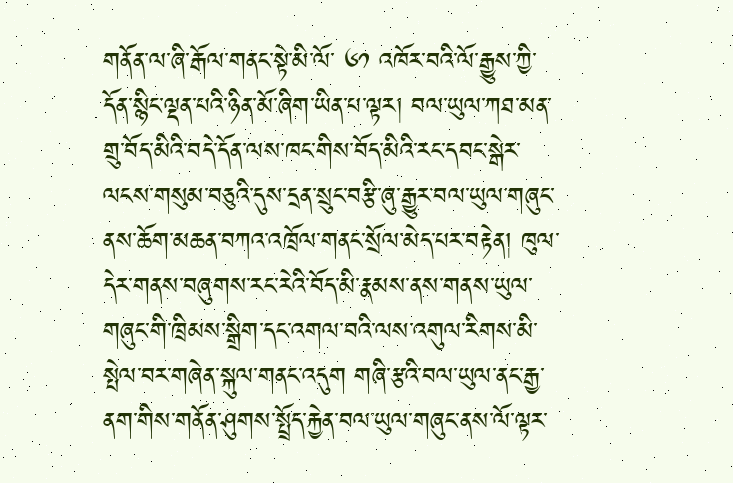གནོན་ལ་ཞི་རྒོལ་གནང་སྟེ་མི་ལོ་ ༦༡ འཁོར་བའི་ལོ་རྒྱུས་ཀྱི་དོན་སྙིང་ལྡན་པའི་ཉིན་མོ་ཞིག་ཡིན་པ་ལྟར། བལ་ཡུལ་ཀཐ་མན་གྲུ་བོད་མིའི་བདེ་དོན་ལས་ཁང་གིས་བོད་མིའི་རང་དབང་སྒེར་ལངས་གསུམ་བཅུའི་དུས་དྲན་སྲུང་བརྩི་ཞུ་རྒྱུར་བལ་ཡུལ་གཞུང་ནས་ཆོག་མཆན་བཀའ་འཁྲོལ་གནང་སྲོལ་མེད་པར་བརྟེན། ཁུལ་དེར་གནས་བཞུགས་རང་རེའི་བོད་མི་རྣམས་ནས་གནས་ཡུལ་གཞུང་གི་ཁྲིམས་སྒྲིག་དང་འགལ་བའི་ལས་འགུལ་རིགས་མི་སྤེལ་བར་གཞེན་སྐུལ་གནང་འདུག གཞི་རྩའི་བལ་ཡུལ་ནང་རྒྱ་ནག་གིས་གནོན་ཤུགས་སྤྲོད་རྐྱེན་བལ་ཡུལ་གཞུང་ནས་ལོ་ལྟར་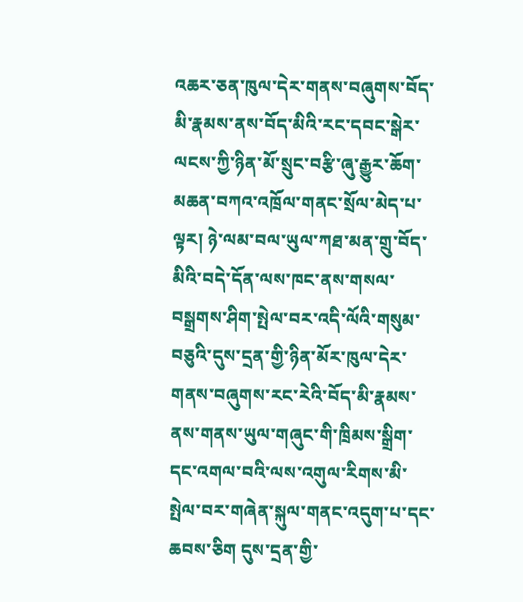འཆར་ཅན་ཁུལ་དེར་གནས་བཞུགས་བོད་མི་རྣམས་ནས་བོད་མིའི་རང་དབང་སྒེར་ལངས་ཀྱི་ཉིན་མོ་སྲུང་བརྩི་ཞུ་རྒྱུར་ཆོག་མཆན་བཀའ་འཁྲོལ་གནང་སྲོལ་མེད་པ་ལྟར། ཉེ་ལམ་བལ་ཡུལ་ཀཐ་མན་གྲུ་བོད་མིའི་བདེ་དོན་ལས་ཁང་ནས་གསལ་བསྒྲགས་ཤིག་སྤེལ་བར་འདི་ལོའི་གསུམ་བཅུའི་དུས་དྲན་གྱི་ཉིན་མོར་ཁུལ་དེར་གནས་བཞུགས་རང་རེའི་བོད་མི་རྣམས་ནས་གནས་ཡུལ་གཞུང་གི་ཁྲིམས་སྒྲིག་དང་འགལ་བའི་ལས་འགུལ་རིགས་མི་སྤེལ་བར་གཞེན་སྐུལ་གནང་འདུག་པ་དང་ཆབས་ཅིག དུས་དྲན་གྱི་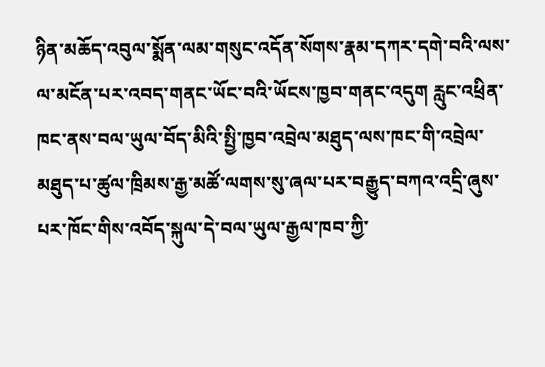ཉིན་མཆོད་འབུལ་སྨོན་ལམ་གསུང་འདོན་སོགས་རྣམ་དཀར་དགེ་བའི་ལས་ལ་མངོན་པར་འབད་གནང་ཡོང་བའི་ཡོངས་ཁྱབ་གནང་འདུག རླུང་འཕྲིན་ཁང་ནས་བལ་ཡུལ་བོད་མིའི་སྤྱི་ཁྱབ་འབྲེལ་མཐུད་ལས་ཁང་གི་འབྲེལ་མཐུད་པ་ཚུལ་ཁྲིམས་རྒྱ་མཚོ་ལགས་སུ་ཞལ་པར་བརྒྱུད་བཀའ་འདྲི་ཞུས་པར་ཁོང་གིས་འབོད་སྐུལ་དེ་བལ་ཡུལ་རྒྱལ་ཁབ་ཀྱི་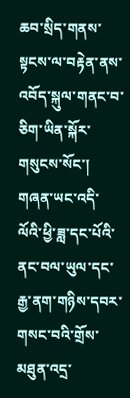ཆབ་སྲིད་གནས་སྟངས་ལ་བརྟེན་ནས་འབོད་སྐུལ་གནང་བ་ཅིག་ཡིན་སྐོར་གསུངས་སོང་། གཞན་ཡང་འདི་ལོའི་ཕྱི་ཟླ་དང་པོའི་ནང་བལ་ཡུལ་དང་རྒྱ་ནག་གཉིས་དབར་གསང་བའི་གྲོས་མཐུན་འདྲ་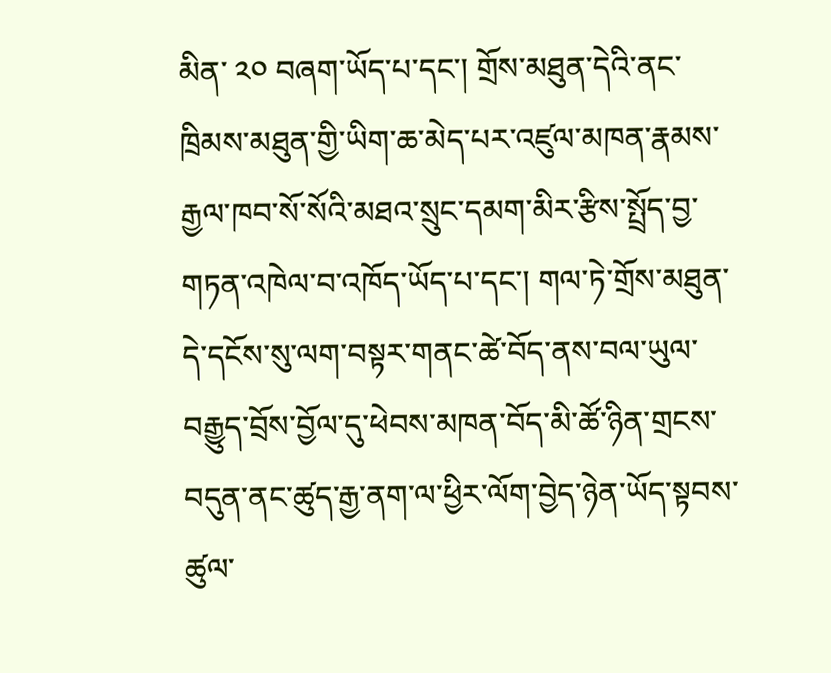མིན་ ༢༠ བཞག་ཡོད་པ་དང་། གྲོས་མཐུན་དེའི་ནང་ཁྲིམས་མཐུན་གྱི་ཡིག་ཆ་མེད་པར་འཛུལ་མཁན་རྣམས་རྒྱལ་ཁབ་སོ་སོའི་མཐའ་སྲུང་དམག་མིར་རྩིས་སྤྲོད་བྱ་གཏན་འཁེལ་བ་འཁོད་ཡོད་པ་དང་། གལ་ཏེ་གྲོས་མཐུན་དེ་དངོས་སུ་ལག་བསྟར་གནང་ཚེ་བོད་ནས་བལ་ཡུལ་བརྒྱུད་བྲོས་བྱོལ་དུ་ཕེབས་མཁན་བོད་མི་ཚོ་ཉིན་གྲངས་བདུན་ནང་ཚུད་རྒྱ་ནག་ལ་ཕྱིར་ལོག་བྱེད་ཉེན་ཡོད་སྟབས་ཚུལ་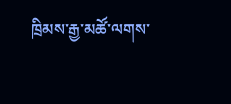ཁྲིམས་རྒྱ་མཚོ་ལགས་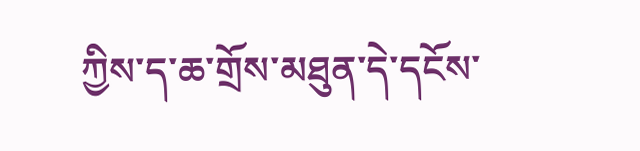ཀྱིས་ད་ཆ་གྲོས་མཐུན་དེ་དངོས་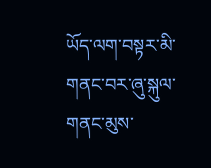ཡོད་ལག་བསྟར་མི་གནང་བར་ཞུ་སྐུལ་གནང་མུས་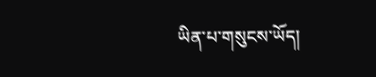ཡིན་པ་གསུངས་ཡོད།